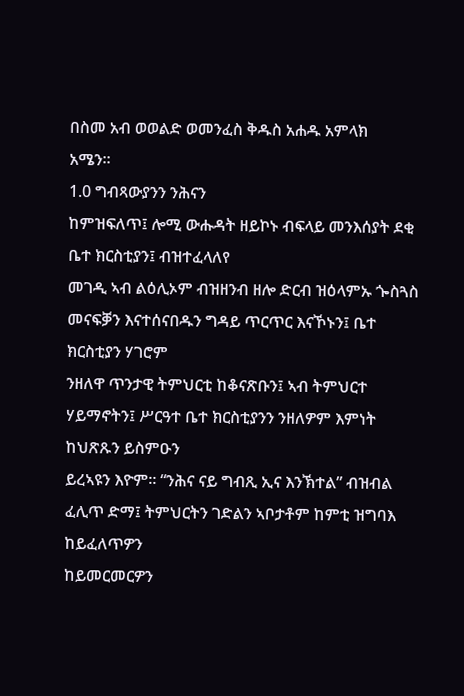በስመ አብ ወወልድ ወመንፈስ ቅዱስ አሐዱ አምላክ
አሜን።
1.0 ግብጻውያንን ንሕናን
ከምዝፍለጥ፤ ሎሚ ውሑዳት ዘይኮኑ ብፍላይ መንእሰያት ደቂ ቤተ ክርስቲያን፤ ብዝተፈላለየ
መገዲ ኣብ ልዕሊኦም ብዝዘንብ ዘሎ ድርብ ዝዕላምኡ ጐስጓስ መናፍቓን እናተሰናበዱን ግዳይ ጥርጥር እናኾኑን፤ ቤተ ክርስቲያን ሃገሮም
ንዘለዋ ጥንታዊ ትምህርቲ ከቆናጽቡን፤ ኣብ ትምህርተ ሃይማኖትን፤ ሥርዓተ ቤተ ክርስቲያንን ንዘለዎም እምነት ከህጽጹን ይስምዑን
ይረኣዩን እዮም። “ንሕና ናይ ግብጺ ኢና እንኽተል” ብዝብል ፈሊጥ ድማ፤ ትምህርትን ገድልን ኣቦታቶም ከምቲ ዝግባእ ከይፈለጥዎን
ከይመርመርዎን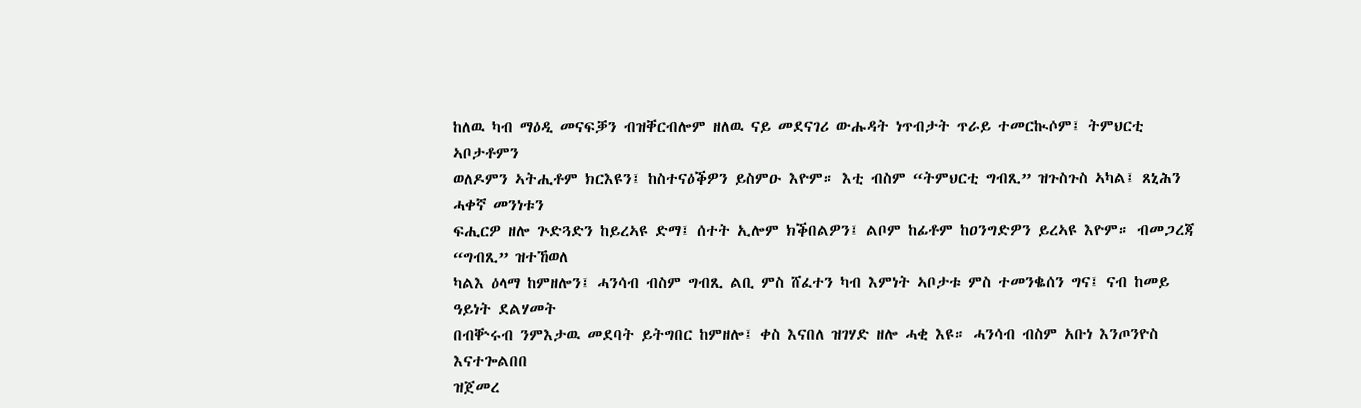ከለዉ ካብ ማዕዲ መናፍቓን ብዝቐርብሎም ዘለዉ ናይ መደናገሪ ውሑዳት ነጥብታት ጥራይ ተመርኲሶም፤ ትምህርቲ ኣቦታቶምን
ወለዶምን ኣትሒቶም ክርእዩን፤ ከስተናዕቕዎን ይስምዑ እዮም። እቲ ብስም “ትምህርቲ ግብጺ” ዝጉስጉስ ኣካል፤ ጸኒሕን ሓቀኛ መንነቱን
ፍሒርዎ ዘሎ ጕድጓድን ከይረኣዩ ድማ፤ ሰተት ኢሎም ክቕበልዎን፤ ልቦም ከፊቶም ከዐንግድዎን ይረኣዩ እዮም። ብመጋረጃ “ግብጺ” ዝተኸወለ
ካልእ ዕላማ ከምዘሎን፤ ሓንሳብ ብስም ግብጺ ልቢ ምስ ሸፈተን ካብ እምነት ኣቦታቱ ምስ ተመንቈሰን ግና፤ ናብ ከመይ ዓይነት ደልሃመት
በብቝሩብ ንምእታዉ መደባት ይትግበር ከምዘሎ፤ ቀስ እናበለ ዝገሃድ ዘሎ ሓቂ እዩ። ሓንሳብ ብስም አቡነ እንጦንዮስ እናተጐልበበ
ዝጀመረ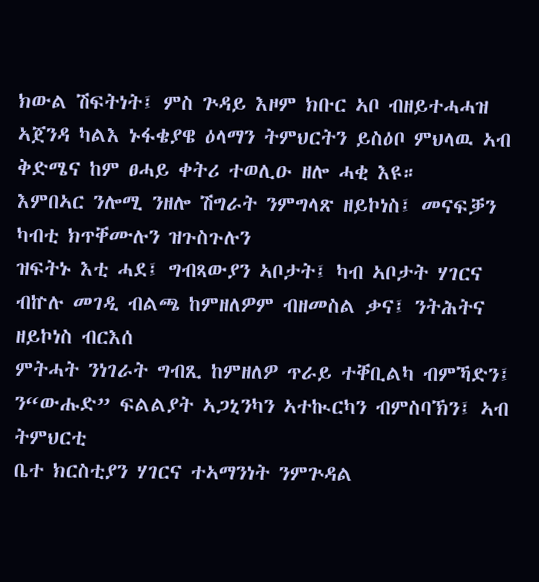ክውል ሽፍትነት፤ ምስ ጕዳይ እዞም ክቡር ኣቦ ብዘይተሓሓዝ ኣጀንዳ ካልእ ኑፋቄያዌ ዕላማን ትምህርትን ይስዕቦ ምህላዉ ኣብ
ቅድሜና ከም ፀሓይ ቀትሪ ተወሊዑ ዘሎ ሓቂ እዩ።
እምበኣር ንሎሚ ንዘሎ ሽግራት ንምግላጽ ዘይኮነስ፤ መናፍቓን ካብቲ ክጥቐሙሉን ዝጉስጉሉን
ዝፍትኑ እቲ ሓደ፤ ግብጻውያን ኣቦታት፤ ካብ ኣቦታት ሃገርና ብኵሉ መገዲ ብልጫ ከምዘለዎም ብዘመስል ቃና፤ ንትሕትና ዘይኮነስ ብርእሰ
ምትሓት ንነገራት ግብጺ ከምዘለዎ ጥራይ ተቐቢልካ ብምኻድን፤ ን“ውሑድ” ፍልልያት ኣጋኒንካን ኣተኲርካን ብምስባኽን፤ ኣብ ትምህርቲ
ቤተ ክርስቲያን ሃገርና ተኣማንነት ንምጕዳል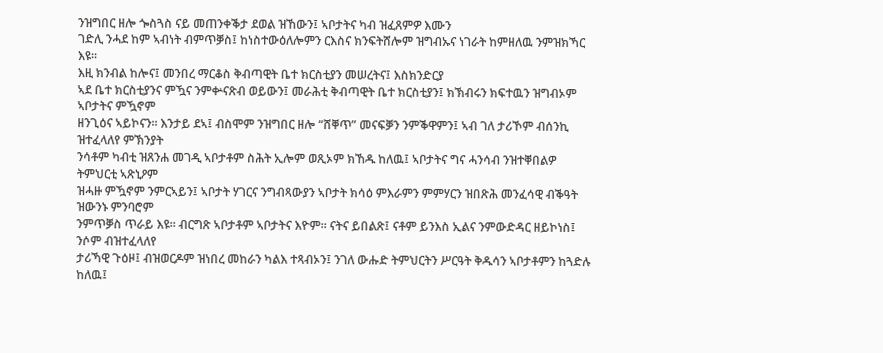ንዝግበር ዘሎ ጐስጓስ ናይ መጠንቀቕታ ደወል ዝኸውን፤ ኣቦታትና ካብ ዝፈጸምዎ እሙን
ገድሊ ንሓደ ከም ኣብነት ብምጥቓስ፤ ከነስተውዕለሎምን ርእስና ክንፍትሸሎም ዝግብኡና ነገራት ከምዘለዉ ንምዝክኻር እዩ።
እዚ ክንብል ከሎና፤ መንበረ ማርቆስ ቅብጣዊት ቤተ ክርስቲያን መሠረትና፤ እስክንድርያ
ኣደ ቤተ ክርስቲያንና ምዃና ንምቍናጽብ ወይውን፤ መራሕቲ ቅብጣዊት ቤተ ክርስቲያን፤ ክኽብሩን ክፍተዉን ዝግብኦም ኣቦታትና ምዃኖም
ዘንጊዕና ኣይኮናን። እንታይ ደኣ፤ ብስሞም ንዝግበር ዘሎ “ሸቐጥ” መናፍቓን ንምቕዋምን፤ ኣብ ገለ ታሪኾም ብሰንኪ ዝተፈላለየ ምኽንያት
ንሳቶም ካብቲ ዝጸንሐ መገዲ ኣቦታቶም ስሕት ኢሎም ወጺኦም ክኸዱ ከለዉ፤ ኣቦታትና ግና ሓንሳብ ንዝተቐበልዎ ትምህርቲ ኣጽኒዖም
ዝሓዙ ምዃኖም ንምርኣይን፤ ኣቦታት ሃገርና ንግብጻውያን ኣቦታት ክሳዕ ምእራምን ምምሃርን ዝበጽሕ መንፈሳዊ ብቕዓት ዝውንኑ ምንባሮም
ንምጥቓስ ጥራይ እዩ። ብርግጽ ኣቦታቶም ኣቦታትና እዮም። ናትና ይበልጽ፤ ናቶም ይንእስ ኢልና ንምውድዳር ዘይኮነስ፤ ንሶም ብዝተፈላለየ
ታሪኻዊ ጉዕዞ፤ ብዝወርዶም ዝነበረ መከራን ካልእ ተጻብኦን፤ ንገለ ውሑድ ትምህርትን ሥርዓት ቅዱሳን ኣቦታቶምን ከጓድሉ ከለዉ፤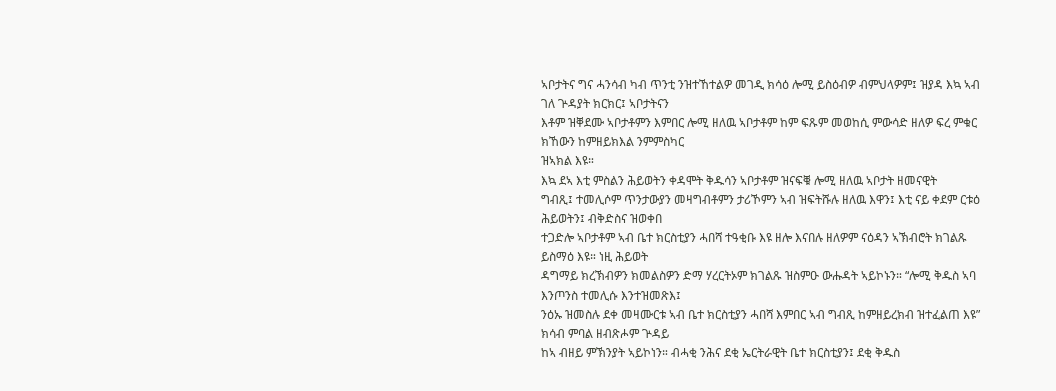ኣቦታትና ግና ሓንሳብ ካብ ጥንቲ ንዝተኸተልዎ መገዲ ክሳዕ ሎሚ ይስዕብዎ ብምህላዎም፤ ዝያዳ እኳ ኣብ ገለ ጕዳያት ክርክር፤ ኣቦታትናን
እቶም ዝቐደሙ ኣቦታቶምን እምበር ሎሚ ዘለዉ ኣቦታቶም ከም ፍጹም መወከሲ ምውሳድ ዘለዎ ፍረ ምቁር ክኸውን ከምዘይክእል ንምምስካር
ዝኣክል እዩ።
እኳ ደኣ እቲ ምስልን ሕይወትን ቀዳሞት ቅዱሳን ኣቦታቶም ዝናፍቑ ሎሚ ዘለዉ ኣቦታት ዘመናዊት
ግብጺ፤ ተመሊሶም ጥንታውያን መዛግብቶምን ታሪኾምን ኣብ ዝፍትሹሉ ዘለዉ እዋን፤ እቲ ናይ ቀደም ርቱዕ ሕይወትን፤ ብቅድስና ዝወቀበ
ተጋድሎ ኣቦታቶም ኣብ ቤተ ክርስቲያን ሓበሻ ተዓቂቡ እዩ ዘሎ እናበሉ ዘለዎም ናዕዳን ኣኽብሮት ክገልጹ ይስማዕ እዩ። ነዚ ሕይወት
ዳግማይ ክረኽብዎን ክመልስዎን ድማ ሃረርትኦም ክገልጹ ዝስምዑ ውሑዳት ኣይኮኑን። “ሎሚ ቅዱስ ኣባ እንጦንስ ተመሊሱ እንተዝመጽእ፤
ንዕኡ ዝመስሉ ደቀ መዛሙርቱ ኣብ ቤተ ክርስቲያን ሓበሻ እምበር ኣብ ግብጺ ከምዘይረክብ ዝተፈልጠ እዩ” ክሳብ ምባል ዘብጽሖም ጕዳይ
ከኣ ብዘይ ምኽንያት ኣይኮነን። ብሓቂ ንሕና ደቂ ኤርትራዊት ቤተ ክርስቲያን፤ ደቂ ቅዱስ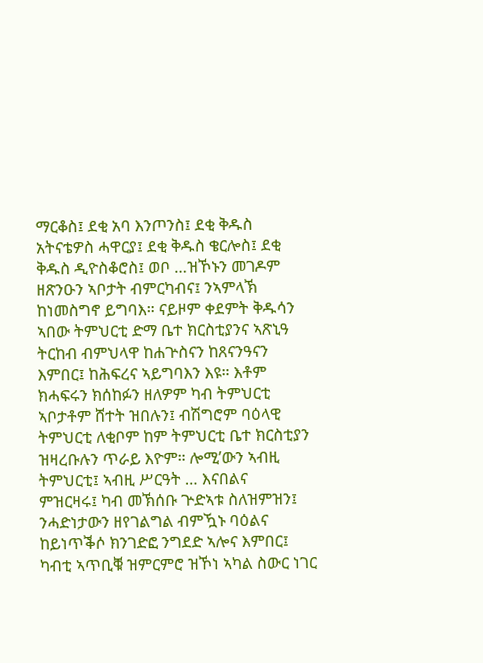ማርቆስ፤ ደቂ አባ እንጦንስ፤ ደቂ ቅዱስ
አትናቴዎስ ሓዋርያ፤ ደቂ ቅዱስ ቄርሎስ፤ ደቂ ቅዱስ ዲዮስቆሮስ፤ ወቦ …ዝኾኑን መገዶም ዘጽንዑን ኣቦታት ብምርካብና፤ ንኣምላኽ
ከነመስግኖ ይግባእ። ናይዞም ቀደምት ቅዱሳን ኣበው ትምህርቲ ድማ ቤተ ክርስቲያንና ኣጽኒዓ ትርከብ ብምህላዋ ከሐጕስናን ከጸናንዓናን
እምበር፤ ከሕፍረና ኣይግባእን እዩ። እቶም ክሓፍሩን ክሰከፉን ዘለዎም ካብ ትምህርቲ ኣቦታቶም ሸተት ዝበሉን፤ ብሽግሮም ባዕላዊ
ትምህርቲ ለቂቦም ከም ትምህርቲ ቤተ ክርስቲያን ዝዛረቡሉን ጥራይ እዮም። ሎሚ’ውን ኣብዚ ትምህርቲ፤ ኣብዚ ሥርዓት … እናበልና
ምዝርዛሩ፤ ካብ መኽሰቡ ጕድኣቱ ስለዝምዝን፤ ንሓድነታውን ዘየገልግል ብምዃኑ ባዕልና ከይነጥቕሶ ክንገድፎ ንግደድ ኣሎና እምበር፤
ካብቲ ኣጥቢቑ ዝምርምሮ ዝኾነ ኣካል ስውር ነገር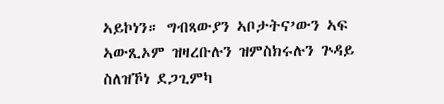ኣይኮነን። ግብጻውያን ኣቦታትና’ውን ኣፍ ኣውጺኦም ዝዛረቡሉን ዝምስክሩሉን ጕዳይ
ስለዝኾነ ደጋጊምካ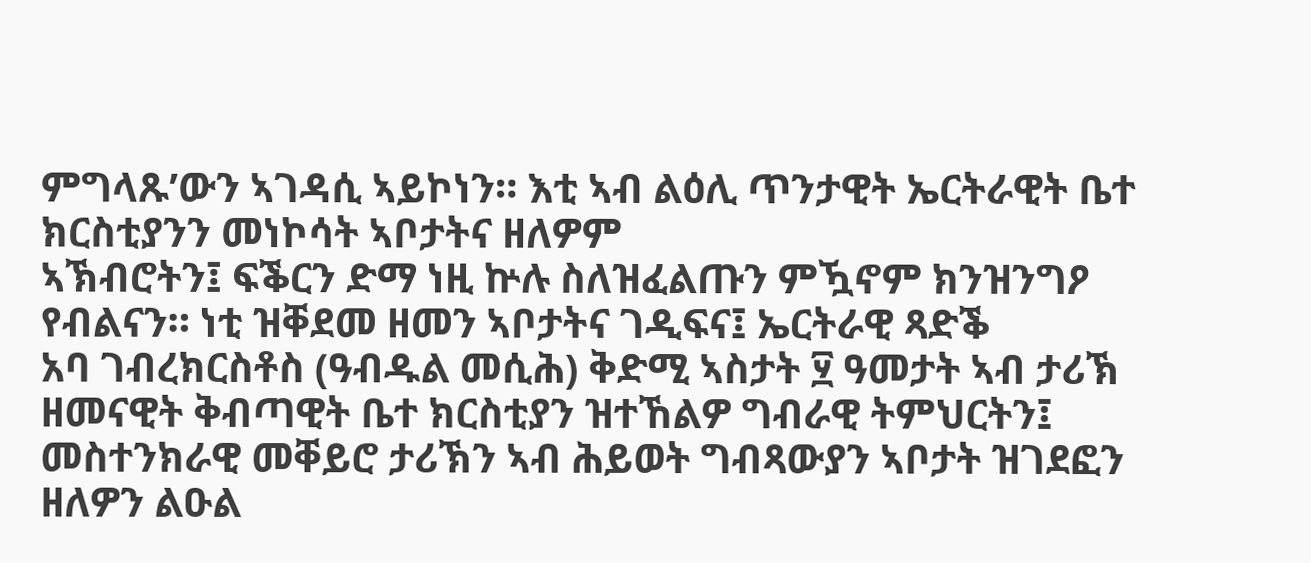ምግላጹ’ውን ኣገዳሲ ኣይኮነን። እቲ ኣብ ልዕሊ ጥንታዊት ኤርትራዊት ቤተ ክርስቲያንን መነኮሳት ኣቦታትና ዘለዎም
ኣኽብሮትን፤ ፍቕርን ድማ ነዚ ኵሉ ስለዝፈልጡን ምዃኖም ክንዝንግዖ የብልናን። ነቲ ዝቐደመ ዘመን ኣቦታትና ገዲፍና፤ ኤርትራዊ ጻድቕ
አባ ገብረክርስቶስ (ዓብዱል መሲሕ) ቅድሚ ኣስታት ፶ ዓመታት ኣብ ታሪኽ ዘመናዊት ቅብጣዊት ቤተ ክርስቲያን ዝተኸልዎ ግብራዊ ትምህርትን፤
መስተንክራዊ መቐይሮ ታሪኽን ኣብ ሕይወት ግብጻውያን ኣቦታት ዝገደፎን ዘለዎን ልዑል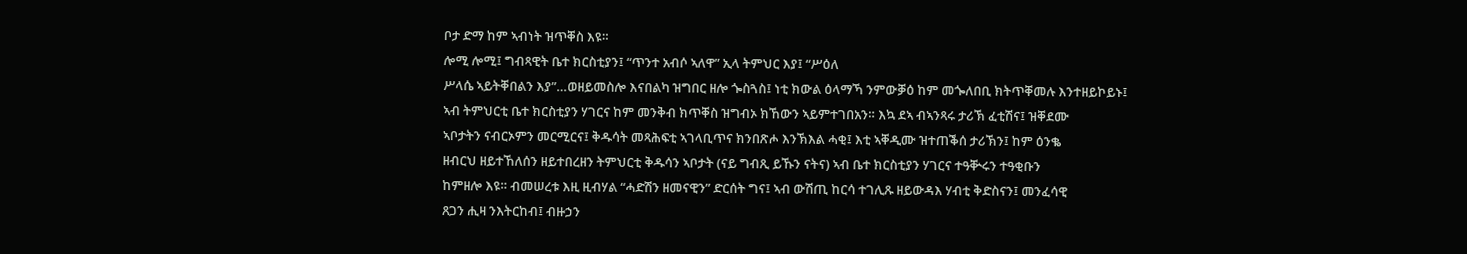ቦታ ድማ ከም ኣብነት ዝጥቐስ እዩ።
ሎሚ ሎሚ፤ ግብጻዊት ቤተ ክርስቲያን፤ “ጥንተ አብሶ ኣለዋ” ኢላ ትምህር እያ፤ “ሥዕለ
ሥላሴ ኣይትቐበልን እያ”…ወዘይመስሎ እናበልካ ዝግበር ዘሎ ጐስጓስ፤ ነቲ ክውል ዕላማኻ ንምውቓዕ ከም መጐለበቢ ክትጥቐመሉ እንተዘይኮይኑ፤
ኣብ ትምህርቲ ቤተ ክርስቲያን ሃገርና ከም መንቅብ ክጥቐስ ዝግብኦ ክኸውን ኣይምተገበአን። እኳ ደኣ ብኣንጻሩ ታሪኽ ፈቲሽና፤ ዝቐደሙ
ኣቦታትን ናብርኦምን መርሚርና፤ ቅዱሳት መጻሕፍቲ ኣገላቢጥና ክንበጽሖ እንኽእል ሓቂ፤ እቲ ኣቐዲሙ ዝተጠቕሰ ታሪኽን፤ ከም ዕንቈ
ዘብርህ ዘይተኸለሰን ዘይተበረዘን ትምህርቲ ቅዱሳን ኣቦታት (ናይ ግብጺ ይኹን ናትና) ኣብ ቤተ ክርስቲያን ሃገርና ተዓቝሩን ተዓቂቡን
ከምዘሎ እዩ። ብመሠረቱ እዚ ዚብሃል “ሓድሽን ዘመናዊን” ድርሰት ግና፤ ኣብ ውሽጢ ከርሳ ተገሊጹ ዘይውዳእ ሃብቲ ቅድስናን፤ መንፈሳዊ
ጸጋን ሒዛ ንእትርከብ፤ ብዙኃን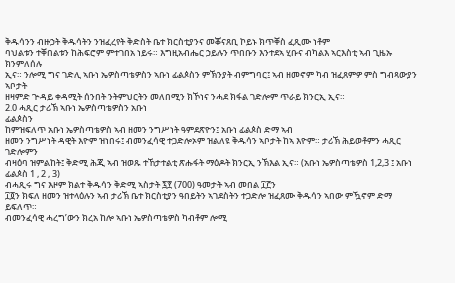ቅዱሳንን ብዙኃት ቅዱሳትን ንዝፈረየት ቅድስት ቤተ ክርስቲያንና መቖናጸቢ ኮይኑ ክጥቐስ ፈጺሙ ነቶም
ባህልቱን ተቐበልቱን ከሕፍሮም ምተገበአ ነይሩ። እግዚአብሔር ኃይሉን ጥበቡን እንተደኣ ሂቡና ብካልእ ኣርእስቲ ኣብ ጊዜኡ ክንምለሰሉ
ኢና። ንሎሚ ግና ገድሊ ኣቡነ ኤዎስጣቴዎስን ኣቡነ ፊልጶስን ምኽንያት ብምግባር፤ ኣብ ዘመኖም ካብ ዝፈጸምዎ ምስ ግብጻውያን ኣቦታት
ዘዛምድ ጕዳይ ቀዳሚት ሰንበት ንትምህርትን መለበሚን ክኾነና ንሓደ ክፋል ገድሎም ጥራይ ክንርኢ ኢና።
2.0 ሓጺር ታሪኽ ኣቡነ ኤዎስጣቴዎስን አቡነ
ፊልጶስን
ከምዝፍለጥ አቡነ ኤዎስጣቴዎስ ኣብ ዘመን ንግሥነት ዓምደጽዮን፤ አቡነ ፊልጶስ ድማ ኣብ
ዘመን ንግሥነት ዳዊት እዮም ዝነበሩ፤ ብመንፈሳዊ ተጋድሎኦም ዝልለዩ ቅዱሳን ኣቦታት ከኣ እዮም። ታሪኽ ሕይወቶምን ሓጺር ገድሎምን
ብዛዕባ ዝምልከት፤ ቅድሚ ሕጂ ኣብ ዝወጹ ተኸታተልቲ ጽሑፋት ማዕዶት ክንርኢ ንኽእል ኢና። (አቡነ ኤዎስጣቴዎስ 1,2,3 ፤ አቡነ ፊልጶስ 1 , 2 , 3)
ብሓጺሩ ግና እዞም ክልተ ቅዱሳን ቅድሚ ኣስታት ፯፻ (700) ዓመታት ኣብ መበል ፲፫ን
፲፬ን ክፍለ ዘመን ዝተላዕሉን ኣብ ታሪኽ ቤተ ክርስቲያን ዓበይትን ኣገደስትን ተጋድሎ ዝፈጸሙ ቅዱሳን ኣበው ምዃኖም ድማ ይፍለጥ።
ብመንፈሳዊ ሓረግ’ውን ክረአ ከሎ ኣቡነ ኤዎስጣቴዎስ ካብቶም ሎሚ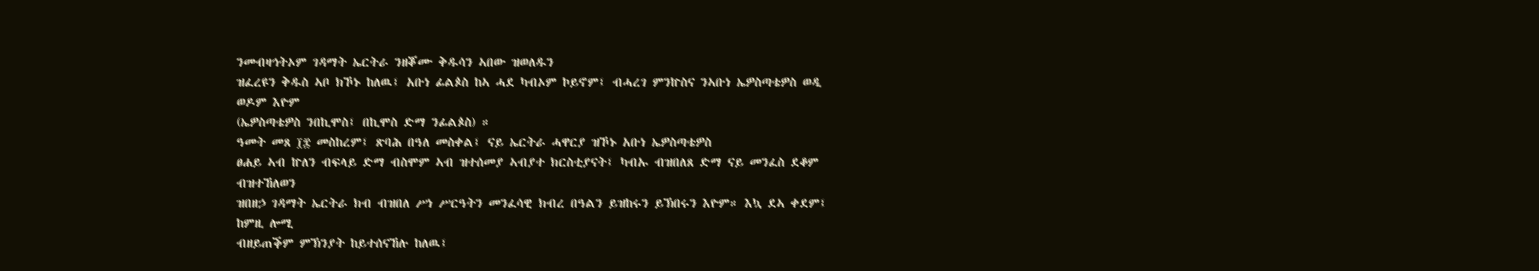ንመብዛኅትኦም ገዳማት ኤርትራ ንዘቖሙ ቅዱሳን ኣበው ዝወለዱን
ዝፈረዩን ቅዱስ ኣቦ ክኾኑ ከለዉ፤ አቡነ ፊልጶስ ከኣ ሓደ ካብኦም ኮይኖም፤ ብሓረገ ምንኵስና ንኣቡነ ኤዎስጣቴዎስ ወዲ ወዶም እዮም
(ኤዎስጣቴዎስ ንበኪሞስ፤ በኪሞስ ድማ ንፊልጶስ) ።
ዓመት መጸ ፲፰ መስከረም፤ ጽባሕ በዓለ መስቀል፤ ናይ ኤርትራ ሓዋርያ ዝኾኑ አቡነ ኤዎስጣቴዎስ
ፀሐይ ኣብ ኵለን ብፍላይ ድማ ብስሞም ኣብ ዝተሰመያ ኣብያተ ክርስቲያናት፤ ካብኡ ብዝበለጸ ድማ ናይ መንፈስ ደቆም ብዝተኸለወን
ዝበዘኃ ገዳማት ኤርትራ ክብ ብዝበለ ሥነ ሥርዓትን መንፈሳዊ ክብረ በዓልን ይዝከሩን ይኽበሩን እዮም። እኳ ደኣ ቀደም፤ ከምዚ ሎሚ
ብዘይጠቕም ምኽንያት ከይተሰናኸሉ ከለዉ፤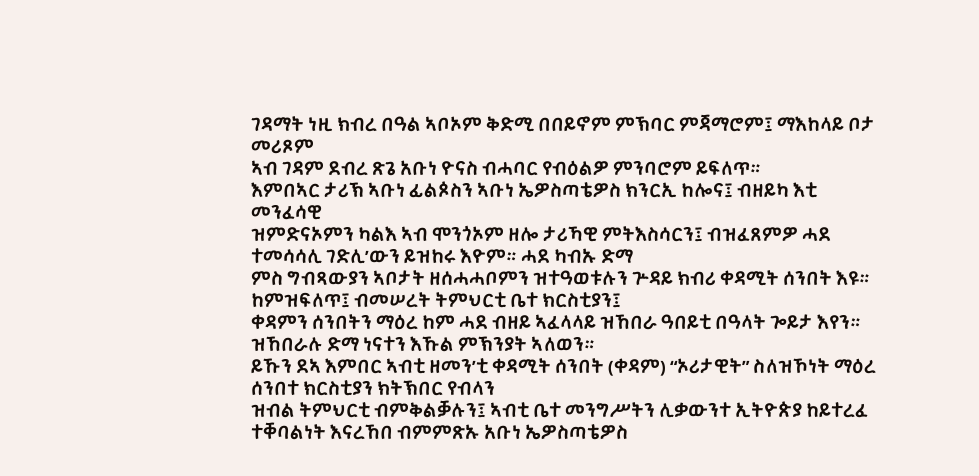ገዳማት ነዚ ክብረ በዓል ኣቦኦም ቅድሚ በበይኖም ምኽባር ምጃማሮም፤ ማእከላይ ቦታ መሪጾም
ኣብ ገዳም ደብረ ጽጌ አቡነ ዮናስ ብሓባር የብዕልዎ ምንባሮም ይፍለጥ።
እምበኣር ታሪኽ ኣቡነ ፊልጶስን ኣቡነ ኤዎስጣቴዎስ ክንርኢ ከሎና፤ ብዘይካ እቲ መንፈሳዊ
ዝምድናኦምን ካልእ ኣብ ሞንጎኦም ዘሎ ታሪኻዊ ምትእስሳርን፤ ብዝፈጸምዎ ሓደ ተመሳሳሊ ገድሊ’ውን ይዝከሩ እዮም። ሓደ ካብኡ ድማ
ምስ ግብጻውያን ኣቦታት ዘሰሓሓቦምን ዝተዓወቱሉን ጕዳይ ክብሪ ቀዳሚት ሰንበት እዩ። ከምዝፍለጥ፤ ብመሠረት ትምህርቲ ቤተ ክርስቲያን፤
ቀዳምን ሰንበትን ማዕረ ከም ሓደ ብዘይ ኣፈላላይ ዝኸበራ ዓበይቲ በዓላት ጐይታ እየን። ዝኸበራሉ ድማ ነናተን እኹል ምኽንያት ኣለወን።
ይኹን ደኣ እምበር ኣብቲ ዘመን’ቲ ቀዳሚት ሰንበት (ቀዳም) “ኦሪታዊት” ስለዝኾነት ማዕረ ሰንበተ ክርስቲያን ክትኽበር የብላን
ዝብል ትምህርቲ ብምቅልቓሉን፤ ኣብቲ ቤተ መንግሥትን ሊቃውንተ ኢትዮጵያ ከይተረፈ ተቐባልነት እናረኸበ ብምምጽኡ አቡነ ኤዎስጣቴዎስ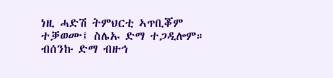ነዚ ሓድሽ ትምህርቲ ኣጥቢቖም ተቓወሙ፤ ስሌኡ ድማ ተጋዲሎም። ብሰንኩ ድማ ብዙኅ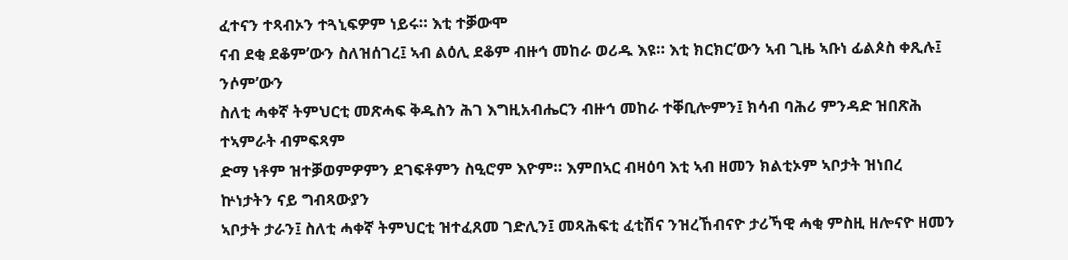ፈተናን ተጻብኦን ተጓኒፍዎም ነይሩ። እቲ ተቓውሞ
ናብ ደቂ ደቆም’ውን ስለዝሰገረ፤ ኣብ ልዕሊ ደቆም ብዙኅ መከራ ወሪዱ እዩ። እቲ ክርክር’ውን ኣብ ጊዜ ኣቡነ ፊልጶስ ቀጺሉ፤ ንሶም’ውን
ስለቲ ሓቀኛ ትምህርቲ መጽሓፍ ቅዱስን ሕገ እግዚአብሔርን ብዙኅ መከራ ተቐቢሎምን፤ ክሳብ ባሕሪ ምንዳድ ዝበጽሕ ተኣምራት ብምፍጻም
ድማ ነቶም ዝተቓወምዎምን ደገፍቶምን ስዒሮም እዮም። እምበኣር ብዛዕባ እቲ ኣብ ዘመን ክልቲኦም ኣቦታት ዝነበረ ኵነታትን ናይ ግብጻውያን
ኣቦታት ታራን፤ ስለቲ ሓቀኛ ትምህርቲ ዝተፈጸመ ገድሊን፤ መጻሕፍቲ ፈቲሽና ንዝረኸብናዮ ታሪኻዊ ሓቂ ምስዚ ዘሎናዮ ዘመን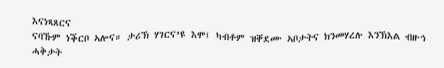እናነጻጸርና
ናባኹም ነቕርቦ ኣሎና። ታሪኽ ሃገርና’ዩ እሞ፤ ካብቶም ዝቐደሙ ኣቦታትና ክንመሃረሉ እንኽእል ብዙኅ ሓቅታት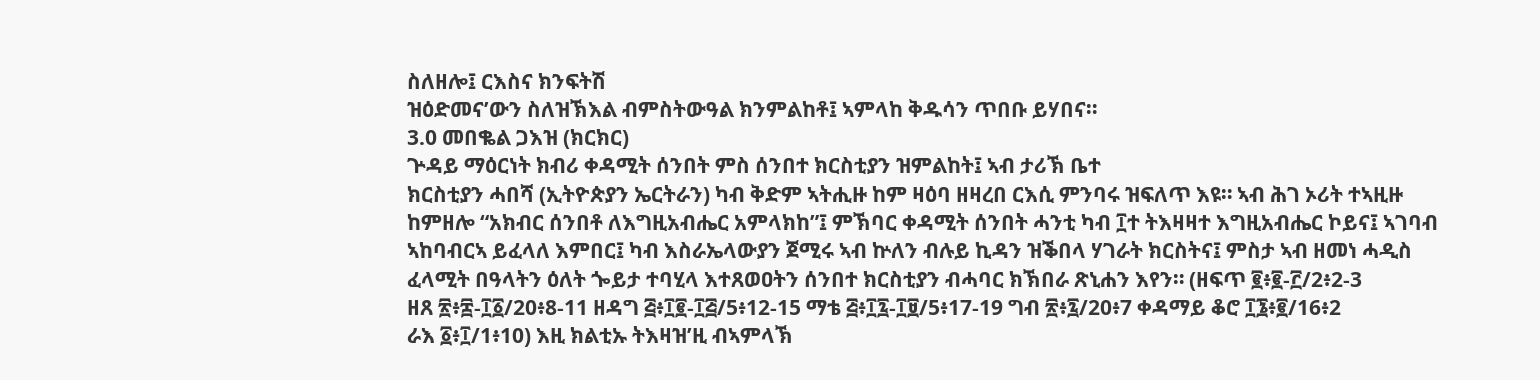ስለዘሎ፤ ርእስና ክንፍትሽ
ዝዕድመና’ውን ስለዝኽእል ብምስትውዓል ክንምልከቶ፤ ኣምላከ ቅዱሳን ጥበቡ ይሃበና።
3.0 መበቈል ጋእዝ (ክርክር)
ጕዳይ ማዕርነት ክብሪ ቀዳሚት ሰንበት ምስ ሰንበተ ክርስቲያን ዝምልከት፤ ኣብ ታሪኽ ቤተ
ክርስቲያን ሓበሻ (ኢትዮጵያን ኤርትራን) ካብ ቅድም ኣትሒዙ ከም ዛዕባ ዘዛረበ ርእሲ ምንባሩ ዝፍለጥ እዩ። ኣብ ሕገ ኦሪት ተኣዚዙ
ከምዘሎ “አክብር ሰንበቶ ለእግዚአብሔር አምላክከ”፤ ምኽባር ቀዳሚት ሰንበት ሓንቲ ካብ ፲ተ ትእዛዛተ እግዚአብሔር ኮይና፤ ኣገባብ
ኣከባብርኣ ይፈላለ እምበር፤ ካብ እስራኤላውያን ጀሚሩ ኣብ ኵለን ብሉይ ኪዳን ዝቕበላ ሃገራት ክርስትና፤ ምስታ ኣብ ዘመነ ሓዲስ
ፈላሚት በዓላትን ዕለት ጐይታ ተባሂላ እተጸወዐትን ሰንበተ ክርስቲያን ብሓባር ክኽበራ ጽኒሐን እየን። (ዘፍጥ ፪፥፪-፫/2፥2-3
ዘጸ ፳፥፰-፲፩/20፥8-11 ዘዳግ ፭፥፲፪-፲፭/5፥12-15 ማቴ ፭፥፲፯-፲፱/5፥17-19 ግብ ፳፥፯/20፥7 ቀዳማይ ቆሮ ፲፮፥፪/16፥2
ራእ ፩፥፲/1፥10) እዚ ክልቲኡ ትእዛዝ’ዚ ብኣምላኽ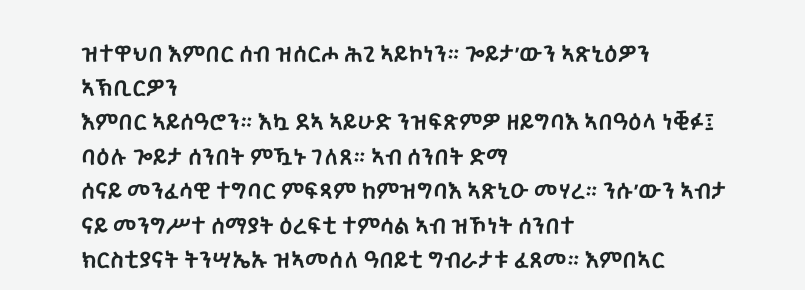ዝተዋህበ እምበር ሰብ ዝሰርሖ ሕጊ ኣይኮነን። ጐይታ’ውን ኣጽኒዕዎን ኣኽቢርዎን
እምበር ኣይሰዓሮን። እኳ ደኣ ኣይሁድ ንዝፍጽምዎ ዘይግባእ ኣበዓዕላ ነቒፉ፤ ባዕሉ ጐይታ ሰንበት ምዃኑ ገለጸ። ኣብ ሰንበት ድማ
ሰናይ መንፈሳዊ ተግባር ምፍጻም ከምዝግባእ ኣጽኒዑ መሃረ። ንሱ’ውን ኣብታ ናይ መንግሥተ ሰማያት ዕረፍቲ ተምሳል ኣብ ዝኾነት ሰንበተ
ክርስቲያናት ትንሣኤኡ ዝኣመሰለ ዓበይቲ ግብራታቱ ፈጸመ። እምበኣር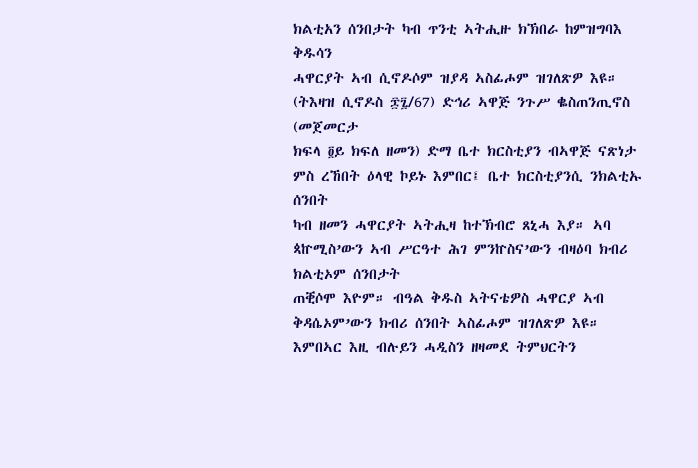ክልቲአን ሰንበታት ካብ ጥንቲ ኣትሒዙ ክኽበራ ከምዝግባእ ቅዱሳን
ሓዋርያት ኣብ ሲኖዶሶም ዝያዳ ኣስፊሖም ዝገለጽዎ እዩ። (ትእዛዝ ሲኖዶስ ፷፯/67) ድኅሪ ኣዋጅ ንጉሥ ቈስጠንጢኖስ (መጀመርታ
ክፍላ ፬ይ ክፍለ ዘመን) ድማ ቤተ ክርስቲያን ብኣዋጅ ናጽነታ ምስ ረኸበት ዕላዊ ኮይኑ እምበር፤ ቤተ ክርስቲያንሲ ንክልቲኡ ሰንበት
ካብ ዘመን ሓዋርያት ኣትሒዛ ከተኽብሮ ጸኒሓ እያ። ኣባ ጳኵሚስ’ውን ኣብ ሥርዓተ ሕገ ምንኵስና’ውን ብዛዕባ ክብሪ ክልቲኦም ሰንበታት
ጠቒሶሞ እዮም። ብዓል ቅዱስ ኣትናቴዎስ ሓዋርያ ኣብ ቅዳሴኦም’ውን ክብሪ ሰንበት ኣስፊሖም ዝገለጽዎ እዩ።
እምበኣር እዚ ብሉይን ሓዲስን ዘዛመደ ትምህርትን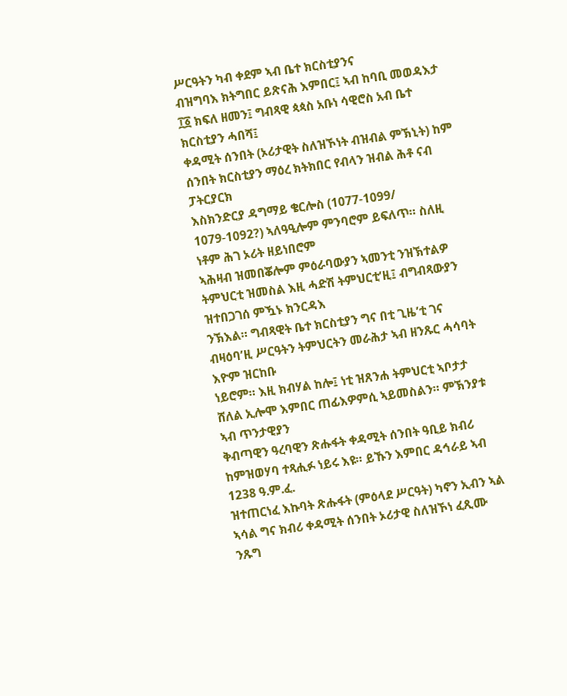ሥርዓትን ካብ ቀደም ኣብ ቤተ ክርስቲያንና
ብዝግባእ ክትግበር ይጽናሕ እምበር፤ ኣብ ከባቢ መወዳእታ ፲፩ ክፍለ ዘመን፤ ግብጻዊ ጳጳስ አቡነ ሳዊሮስ አብ ቤተ ክርስቲያን ሓበሻ፤
ቀዳሚት ሰንበት (ኦሪታዊት ስለዝኾነት ብዝብል ምኽኒት) ከም ሰንበት ክርስቲያን ማዕረ ክትክበር የብላን ዝብል ሕቶ ናብ ፓትርያርክ
እስክንድርያ ዳግማይ ቄርሎስ (1077-1099/ 1079-1092?) ኣለዓዒሎም ምንባሮም ይፍለጥ። ስለዚ ነቶም ሕገ ኦሪት ዘይነበሮም
ኣሕዛብ ዝመበቖሎም ምዕራባውያን ኣመንቲ ንዝኽተልዎ ትምህርቲ ዝመስል እዚ ሓድሽ ትምህርቲ’ዚ፤ ብግብጻውያን ዝተበጋገሰ ምዃኑ ክንርዳእ
ንኽእል። ግብጻዊት ቤተ ክርስቲያን ግና በቲ ጊዜ’ቲ ገና ብዛዕባ’ዚ ሥርዓትን ትምህርትን መራሕታ ኣብ ዘንጹር ሓሳባት እዮም ዝርከቡ
ነይሮም። እዚ ክብሃል ከሎ፤ ነቲ ዝጸንሐ ትምህርቲ ኣቦታታ ሸለል ኢሎሞ እምበር ጠፊእዎምሲ ኣይመስልን። ምኽንያቱ ኣብ ጥንታዊያን
ቅብጣዊን ዓረባዊን ጽሑፋት ቀዳሚት ሰንበት ዓቢይ ክብሪ ከምዝወሃባ ተጻሒፉ ነይሩ እዩ። ይኹን እምበር ዳኅራይ ኣብ 1238 ዓ.ም.ፈ.
ዝተጠርነፈ እኩባት ጽሑፋት (ምዕላደ ሥርዓት) ካኖን ኢብን ኣል ኣሳል ግና ክብሪ ቀዳሚት ሰንበት ኦሪታዊ ስለዝኾነ ፈጺሙ ንጹግ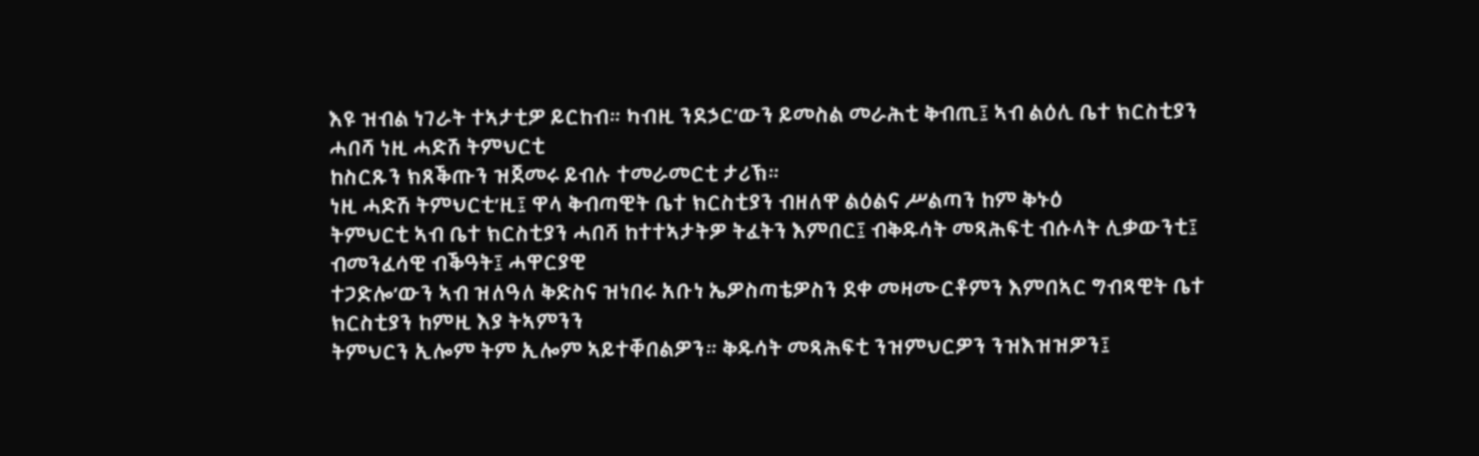እዩ ዝብል ነገራት ተኣታቲዎ ይርከብ። ካብዚ ንደኃር’ውን ይመስል መራሕቲ ቅብጢ፤ ኣብ ልዕሊ ቤተ ክርስቲያን ሓበሻ ነዚ ሓድሽ ትምህርቲ
ከስርጹን ክጸቕጡን ዝጀመሩ ይብሉ ተመራመርቲ ታሪኽ።
ነዚ ሓድሽ ትምህርቲ’ዚ፤ ዋላ ቅብጣዊት ቤተ ክርስቲያን ብዘለዋ ልዕልና ሥልጣን ከም ቅኑዕ
ትምህርቲ ኣብ ቤተ ክርስቲያን ሓበሻ ከተተኣታትዎ ትፈትን እምበር፤ ብቅዱሳት መጻሕፍቲ ብሱላት ሊቃውንቲ፤ ብመንፈሳዊ ብቕዓት፤ ሓዋርያዊ
ተጋድሎ’ውን ኣብ ዝለዓለ ቅድስና ዝነበሩ አቡነ ኤዎስጣቴዎስን ደቀ መዛሙርቶምን እምበኣር ግብጻዊት ቤተ ክርስቲያን ከምዚ እያ ትኣምንን
ትምህርን ኢሎም ትም ኢሎም ኣይተቐበልዎን። ቅዱሳት መጻሕፍቲ ንዝምህርዎን ንዝእዝዝዎን፤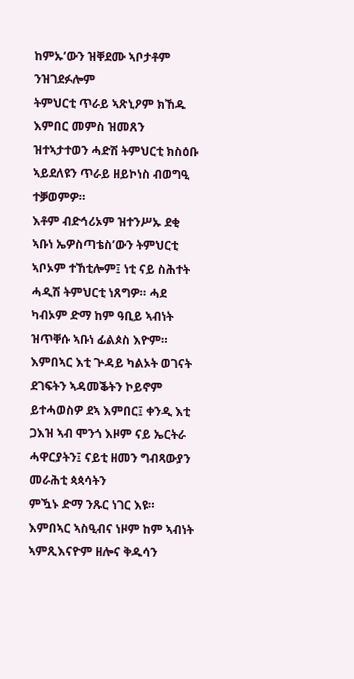ከምኡ’ውን ዝቐደሙ ኣቦታቶም ንዝገደፉሎም
ትምህርቲ ጥራይ ኣጽኒዖም ክኸዱ እምበር መምስ ዝመጸን ዝተኣታተወን ሓድሽ ትምህርቲ ክስዕቡ ኣይደለዩን ጥራይ ዘይኮነስ ብወግዒ ተቓወምዎ።
እቶም ብድኅሪኦም ዝተንሥኡ ደቂ ኣቡነ ኤዎስጣቴስ’ውን ትምህርቲ ኣቦኦም ተኸቲሎም፤ ነቲ ናይ ስሕተት ሓዲሽ ትምህርቲ ነጸግዎ። ሓደ
ካብኦም ድማ ከም ዓቢይ ኣብነት ዝጥቐሱ ኣቡነ ፊልጶስ እዮም። እምበኣር እቲ ጕዳይ ካልኦት ወገናት ደገፍትን ኣዳመቕትን ኮይኖም
ይተሓወስዎ ደኣ እምበር፤ ቀንዲ እቲ ጋእዝ ኣብ ሞንጎ እዞም ናይ ኤርትራ ሓዋርያትን፤ ናይቲ ዘመን ግብጻውያን መራሕቲ ጳጳሳትን
ምዃኑ ድማ ንጹር ነገር እዩ።
እምበኣር ኣስዒብና ነዞም ከም ኣብነት ኣምጺእናዮም ዘሎና ቅዱሳን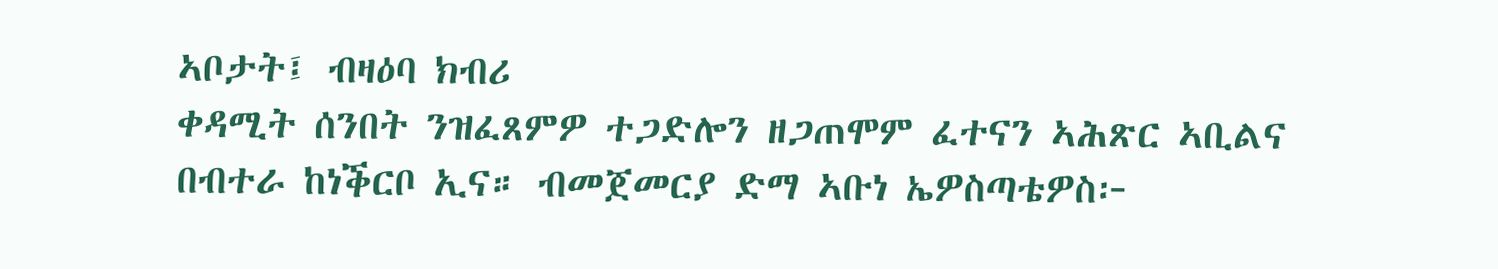ኣቦታት፤ ብዛዕባ ክብሪ
ቀዳሚት ሰንበት ንዝፈጸምዎ ተጋድሎን ዘጋጠሞም ፈተናን ኣሕጽር ኣቢልና በብተራ ከነቕርቦ ኢና። ብመጀመርያ ድማ ኣቡነ ኤዎስጣቴዎስ፦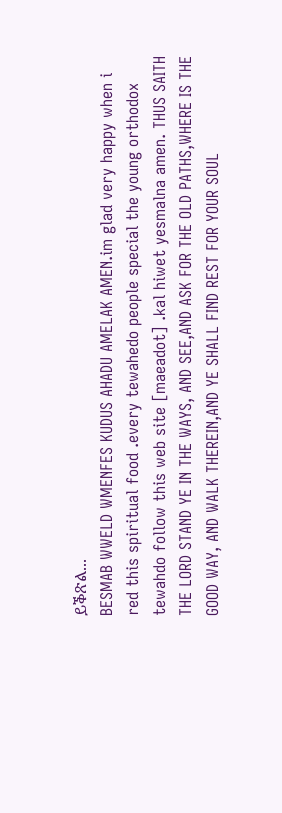ይቕጽል...
BESMAB WWELD WMENFES KUDUS AHADU AMELAK AMEN.im glad very happy when i red this spiritual food .every tewahedo people special the young orthodox tewahdo follow this web site [maeadot] .kal hiwet yesmalna amen. THUS SAITH THE LORD STAND YE IN THE WAYS, AND SEE,AND ASK FOR THE OLD PATHS,WHERE IS THE GOOD WAY, AND WALK THEREIN,AND YE SHALL FIND REST FOR YOUR SOUL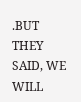.BUT THEY SAID, WE WILL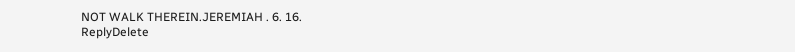NOT WALK THEREIN.JEREMIAH . 6. 16.
ReplyDelete